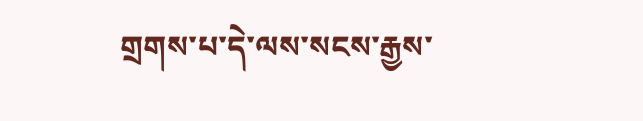གྲགས་པ་དེ་ལས་སངས་རྒྱས་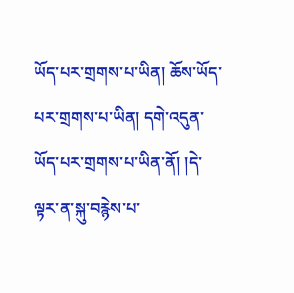ཡོད་པར་གྲགས་པ་ཡིན། ཆོས་ཡོད་པར་གྲགས་པ་ཡིན། དགེ་འདུན་ཡོད་པར་གྲགས་པ་ཡིན་ནོ། །དེ་ལྟར་ན་སྐུ་བརྙེས་པ་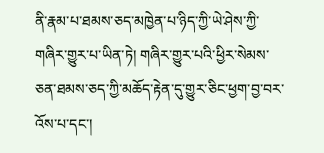ནི་རྣམ་པ་ཐམས་ཅད་མཁྱེན་པ་ཉིད་ཀྱི་ཡེ་ཤེས་ཀྱི་གཞིར་གྱུར་པ་ཡིན་ཏེ། གཞིར་གྱུར་པའི་ཕྱིར་སེམས་ཅན་ཐམས་ཅད་ཀྱི་མཆོད་རྟེན་དུ་གྱུར་ཅིང་ཕྱག་བྱ་བར་འོས་པ་དང་།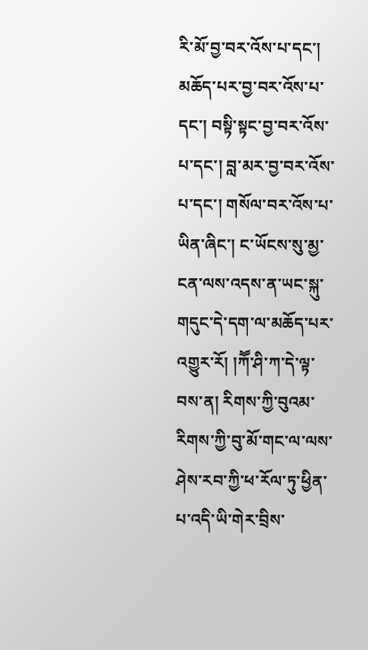རི་མོ་བྱ་བར་འོས་པ་དང་། མཆོད་པར་བྱ་བར་འོས་པ་དང་། བསྟི་སྟང་བྱ་བར་འོས་པ་དང་། བླ་མར་བྱ་བར་འོས་པ་དང་། གསོལ་བར་འོས་པ་ཡིན་ཞིང་། ང་ཡོངས་སུ་མྱ་ངན་ལས་འདས་ན་ཡང་སྐུ་གདུང་དེ་དག་ལ་མཆོད་པར་འགྱུར་རོ། །ཀཽ་ཤི་ཀ་དེ་ལྟ་བས་ན། རིགས་ཀྱི་བུའམ་རིགས་ཀྱི་བུ་མོ་གང་ལ་ལས་ཤེས་རབ་ཀྱི་ཕ་རོལ་ཏུ་ཕྱིན་པ་འདི་ཡི་གེར་བྲིས་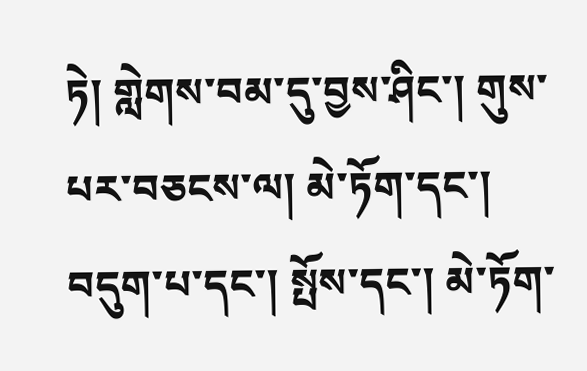ཏེ། གླེགས་བམ་དུ་བྱས་ཤིང་། གུས་པར་བཅངས་ལ། མེ་ཏོག་དང་། བདུག་པ་དང་། སྤོས་དང་། མེ་ཏོག་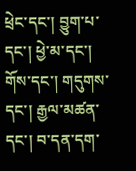ཕྲེང་དང་། བྱུག་པ་དང་། ཕྱེ་མ་དང་། གོས་དང་། གདུགས་དང་། རྒྱལ་མཚན་དང་། བ་དན་དག་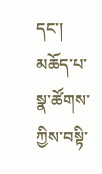དང་། མཆོད་པ་སྣ་ཚོགས་ཀྱིས་བསྟི་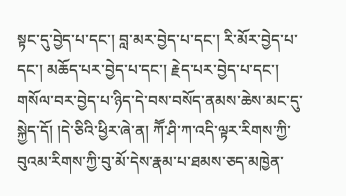སྟང་དུ་བྱེད་པ་དང་། བླ་མར་བྱེད་པ་དང་། རི་མོར་བྱེད་པ་དང་། མཆོད་པར་བྱེད་པ་དང་། རྗེད་པར་བྱེད་པ་དང་། གསོལ་བར་བྱེད་པ་ཉིད་དེ་བས་བསོད་ནམས་ཆེས་མང་དུ་སྐྱེད་དོ། །དེ་ཅིའི་ཕྱིར་ཞེ་ན། ཀཽ་ཤི་ཀ་འདི་ལྟར་རིགས་ཀྱི་བུའམ་རིགས་ཀྱི་བུ་མོ་དེས་རྣམ་པ་ཐམས་ཅད་མཁྱེན་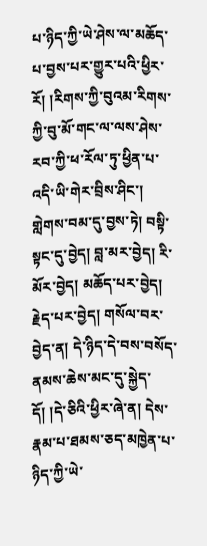པ་ཉིད་ཀྱི་ཡེ་ཤེས་ལ་མཆོད་པ་བྱས་པར་གྱུར་པའི་ཕྱིར་རོ། །རིགས་ཀྱི་བུའམ་རིགས་ཀྱི་བུ་མོ་གང་ལ་ལས་ཤེས་རབ་ཀྱི་ཕ་རོལ་ཏུ་ཕྱིན་པ་འདི་ཡི་གེར་བྲིས་ཤིང་། གླེགས་བམ་དུ་བྱས་ཏེ། བསྟི་སྟང་དུ་བྱེད། བླ་མར་བྱེད། རི་མོར་བྱེད། མཆོད་པར་བྱེད། རྗེད་པར་བྱེད། གསོལ་བར་བྱེད་ན། དེ་ཉིད་དེ་བས་བསོད་ནམས་ཆེས་མང་དུ་སྐྱེད་དོ། །དེ་ཅིའི་ཕྱིར་ཞེ་ན། དེས་རྣམ་པ་ཐམས་ཅད་མཁྱེན་པ་ཉིད་ཀྱི་ཡེ་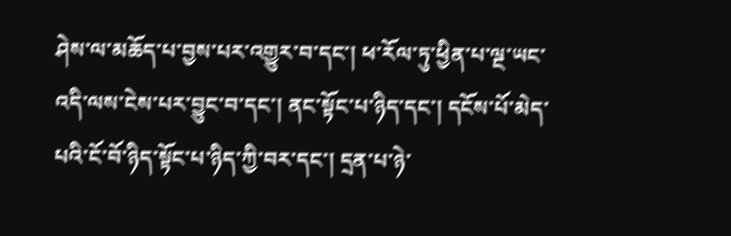ཤེས་ལ་མཆོད་པ་བྱས་པར་འགྱུར་བ་དང་། ཕ་རོལ་ཏུ་ཕྱིན་པ་ལྔ་ཡང་འདི་ལས་ངེས་པར་བྱུང་བ་དང་། ནང་སྟོང་པ་ཉིད་དང་། དངོས་པོ་མེད་པའི་ངོ་བོ་ཉིད་སྟོང་པ་ཉིད་ཀྱི་བར་དང་། དྲན་པ་ཉེ་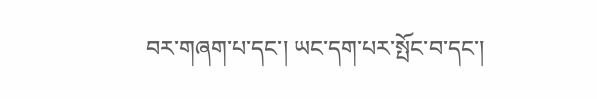བར་གཞག་པ་དང་། ཡང་དག་པར་སྤོང་བ་དང་།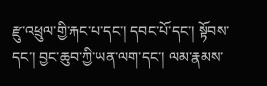རྫུ་འཕྲུལ་གྱི་རྐང་པ་དང་། དབང་པོ་དང་། སྟོབས་དང་། བྱང་ཆུབ་ཀྱི་ཡན་ལག་དང་། ལམ་རྣམས་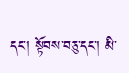དང་། སྟོབས་བཅུ་དང་། མི་